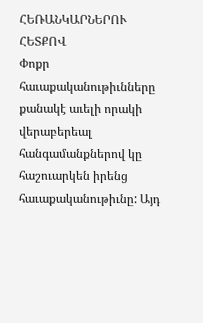ՀԵՌԱՆԿԱՐՆԵՐՈՒ ՀԵՏՔՈՎ
Փոքր հաւաքականութիւնները քանակէ աւելի որակի վերաբերեալ հանգամանքներով կը հաշուարկեն իրենց հաւաքականութիւնը: Այդ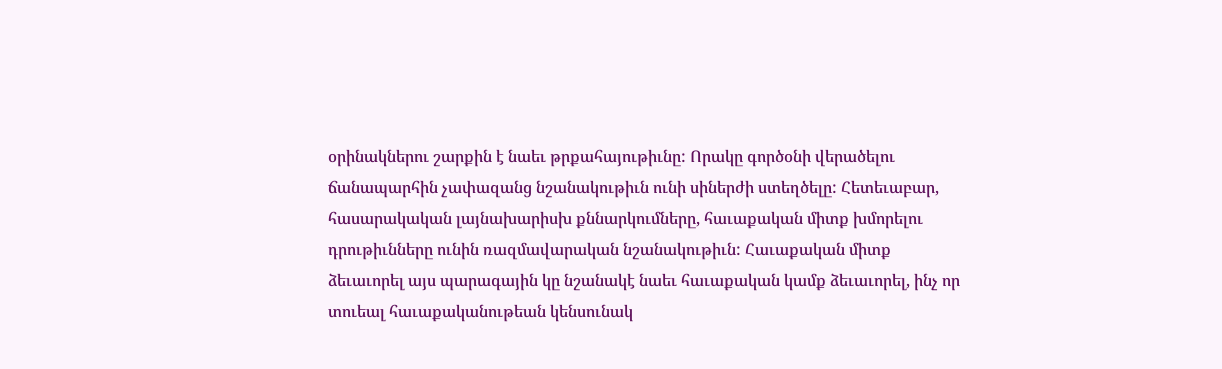օրինակներու շարքին է նաեւ թրքահայութիւնը: Որակը գործօնի վերածելու ճանապարհին չափազանց նշանակութիւն ունի սիներժի ստեղծելը: Հետեւաբար, հասարակական լայնախարիսխ քննարկումները, հաւաքական միտք խմորելու դրութիւնները ունին ռազմավարական նշանակութիւն: Հաւաքական միտք ձեւաւորել այս պարագային կը նշանակէ նաեւ հաւաքական կամք ձեւաւորել, ինչ որ տուեալ հաւաքականութեան կենսունակ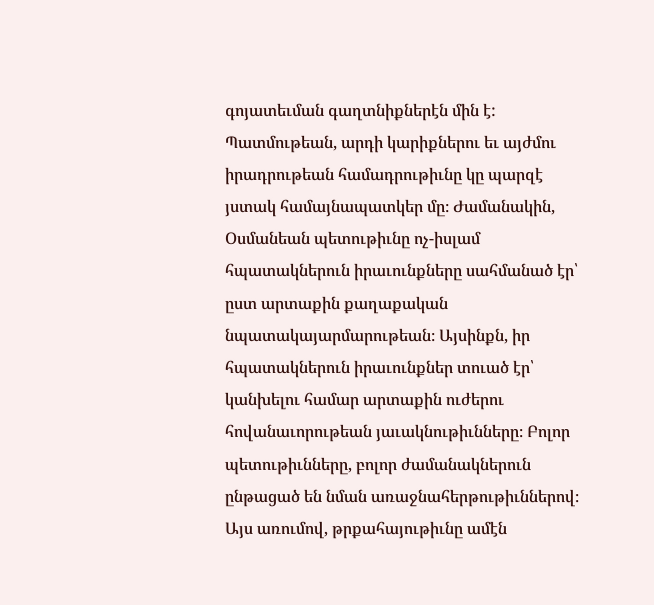գոյատեւման գաղտնիքներէն մին է:
Պատմութեան, արդի կարիքներու եւ այժմու իրադրութեան համադրութիւնը կը պարզէ յստակ համայնապատկեր մը։ Ժամանակին, Օսմանեան պետութիւնը ոչ-իսլամ հպատակներուն իրաւունքները սահմանած էր՝ ըստ արտաքին քաղաքական նպատակայարմարութեան։ Այսինքն, իր հպատակներուն իրաւունքներ տուած էր՝ կանխելու համար արտաքին ուժերու հովանաւորութեան յաւակնութիւնները։ Բոլոր պետութիւնները, բոլոր ժամանակներուն ընթացած են նման առաջնահերթութիւններով։
Այս առումով, թրքահայութիւնը ամէն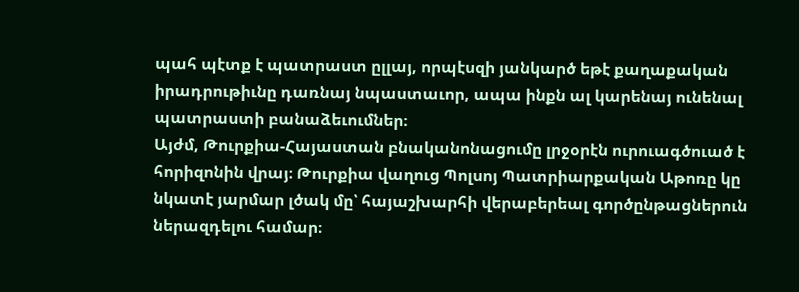պահ պէտք է պատրաստ ըլլայ, որպէսզի յանկարծ եթէ քաղաքական իրադրութիւնը դառնայ նպաստաւոր, ապա ինքն ալ կարենայ ունենալ պատրաստի բանաձեւումներ։
Այժմ, Թուրքիա-Հայաստան բնականոնացումը լրջօրէն ուրուագծուած է հորիզոնին վրայ։ Թուրքիա վաղուց Պոլսոյ Պատրիարքական Աթոռը կը նկատէ յարմար լծակ մը՝ հայաշխարհի վերաբերեալ գործընթացներուն ներազդելու համար։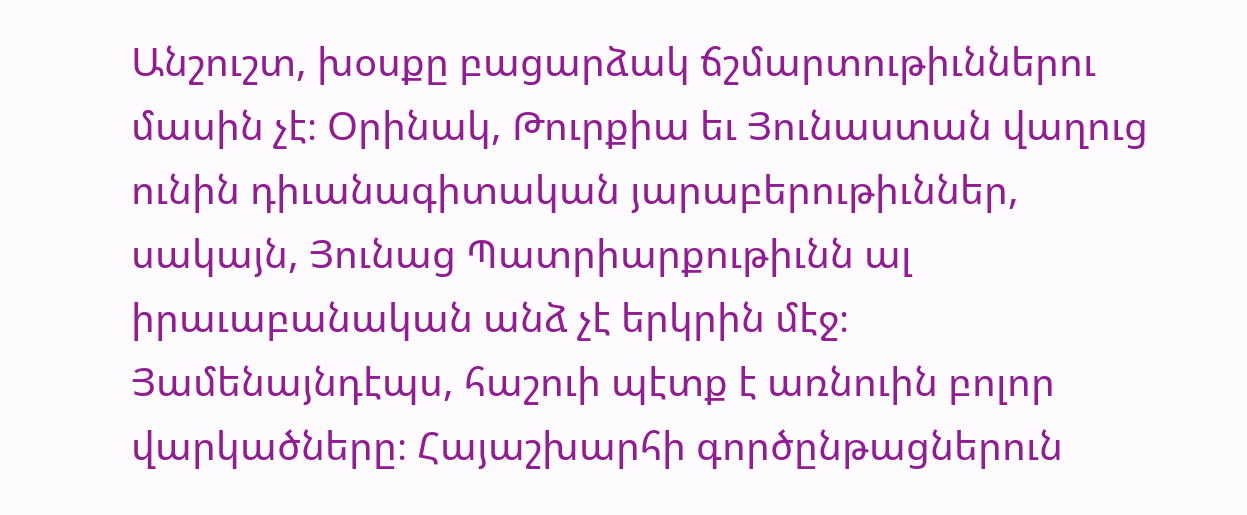Անշուշտ, խօսքը բացարձակ ճշմարտութիւններու մասին չէ։ Օրինակ, Թուրքիա եւ Յունաստան վաղուց ունին դիւանագիտական յարաբերութիւններ, սակայն, Յունաց Պատրիարքութիւնն ալ իրաւաբանական անձ չէ երկրին մէջ։ Յամենայնդէպս, հաշուի պէտք է առնուին բոլոր վարկածները։ Հայաշխարհի գործընթացներուն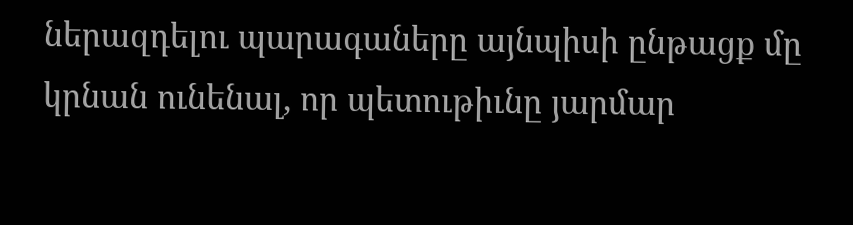ներազդելու պարագաները այնպիսի ընթացք մը կրնան ունենալ, որ պետութիւնը յարմար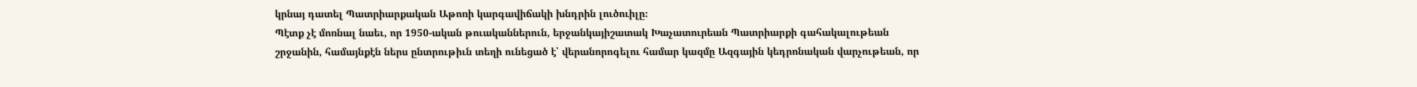կրնայ դատել Պատրիարքական Աթոռի կարգավիճակի խնդրին լուծուիլը։
Պէտք չէ մոռնալ նաեւ, որ 1950-ական թուականներուն, երջանկայիշատակ Խաչատուրեան Պատրիարքի գահակալութեան շրջանին, համայնքէն ներս ընտրութիւն տեղի ունեցած է՝ վերանորոգելու համար կազմը Ազգային կեդրոնական վարչութեան, որ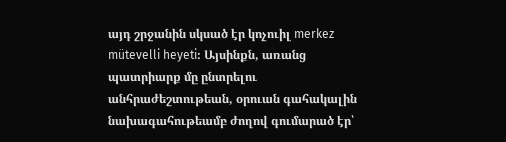այդ շրջանին սկսած էր կոչուիլ merkez mütevelli heyeti։ Այսինքն, առանց պատրիարք մը ընտրելու անհրաժեշտութեան, օրուան գահակալին նախագահութեամբ ժողով գումարած էր՝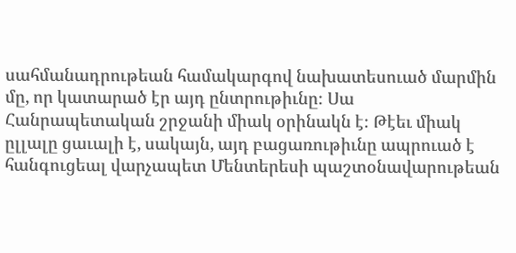սահմանադրութեան համակարգով նախատեսուած մարմին մը, որ կատարած էր այդ ընտրութիւնը։ Սա Հանրապետական շրջանի միակ օրինակն է։ Թէեւ միակ ըլլալը ցաւալի է, սակայն, այդ բացառութիւնը ապրուած է հանգուցեալ վարչապետ Մենտերեսի պաշտօնավարութեան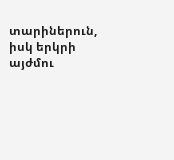տարիներուն, իսկ երկրի այժմու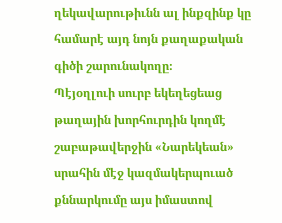ղեկավարութիւնն ալ ինքզինք կը համարէ այդ նոյն քաղաքական գիծի շարունակողը։
Պէյօղլուի սուրբ եկեղեցեաց թաղային խորհուրդին կողմէ շաբաթավերջին «Նարեկեան» սրահին մէջ կազմակերպուած քննարկումը այս իմաստով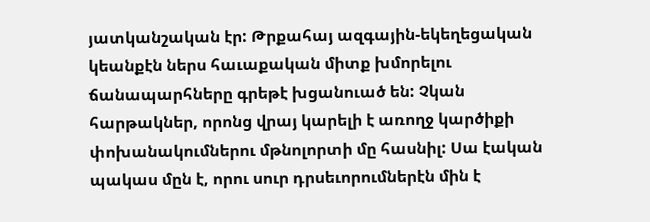յատկանշական էր: Թրքահայ ազգային-եկեղեցական կեանքէն ներս հաւաքական միտք խմորելու ճանապարհները գրեթէ խցանուած են: Չկան հարթակներ, որոնց վրայ կարելի է առողջ կարծիքի փոխանակումներու մթնոլորտի մը հասնիլ: Սա էական պակաս մըն է, որու սուր դրսեւորումներէն մին է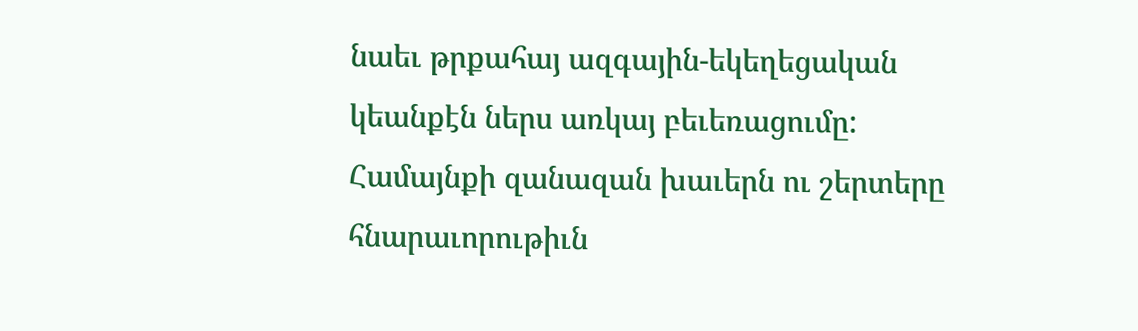նաեւ թրքահայ ազգային-եկեղեցական կեանքէն ներս առկայ բեւեռացումը: Համայնքի զանազան խաւերն ու շերտերը հնարաւորութիւն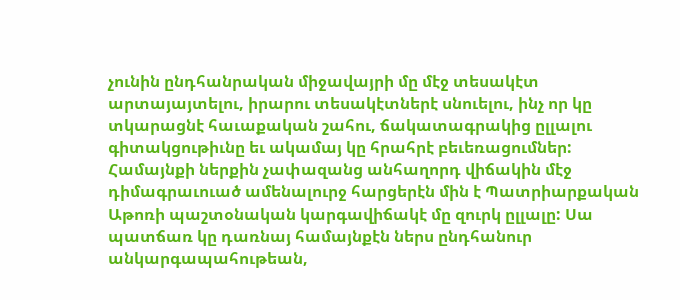չունին ընդհանրական միջավայրի մը մէջ տեսակէտ արտայայտելու, իրարու տեսակէտներէ սնուելու, ինչ որ կը տկարացնէ հաւաքական շահու, ճակատագրակից ըլլալու գիտակցութիւնը եւ ակամայ կը հրահրէ բեւեռացումներ:
Համայնքի ներքին չափազանց անհաղորդ վիճակին մէջ դիմագրաւուած ամենալուրջ հարցերէն մին է Պատրիարքական Աթոռի պաշտօնական կարգավիճակէ մը զուրկ ըլլալը: Սա պատճառ կը դառնայ համայնքէն ներս ընդհանուր անկարգապահութեան,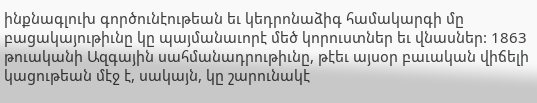ինքնագլուխ գործունէութեան եւ կեդրոնաձիգ համակարգի մը բացակայութիւնը կը պայմանաւորէ մեծ կորուստներ եւ վնասներ: 1863 թուականի Ազգային սահմանադրութիւնը, թէեւ այսօր բաւական վիճելի կացութեան մէջ է, սակայն, կը շարունակէ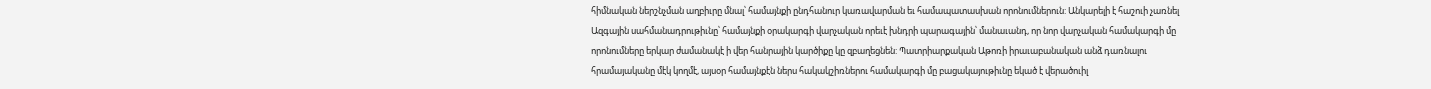հիմնական ներշնչման աղբիւրը մնալ՝ համայնքի ընդհանուր կառավարման եւ համապատասխան որոնումներուն: Անկարելի է հաշուի չառնել Ազգային սահմանադրութիւնը՝ համայնքի օրակարգի վարչական որեւէ խնդրի պարագային՝ մանաւանդ, որ նոր վարչական համակարգի մը որոնումները երկար ժամանակէ ի վեր հանրային կարծիքը կը զբաղեցնեն: Պատրիարքական Աթոռի իրաւաբանական անձ դառնալու հրամայականը մէկ կողմէ, այսօր համայնքէն ներս հակակշիռներու համակարգի մը բացակայութիւնը եկած է վերածուիլ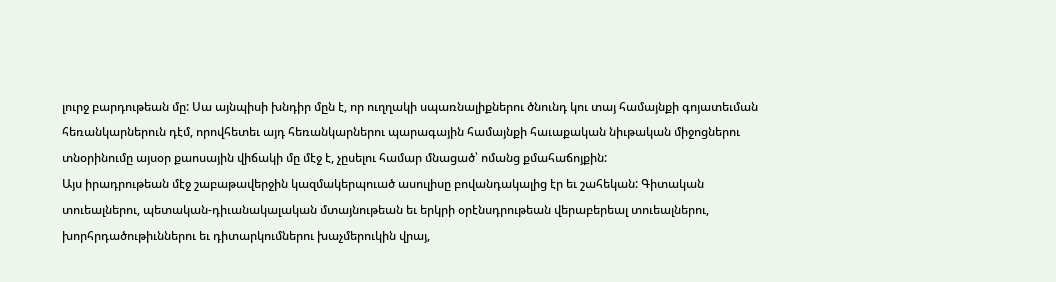լուրջ բարդութեան մը: Սա այնպիսի խնդիր մըն է, որ ուղղակի սպառնալիքներու ծնունդ կու տայ համայնքի գոյատեւման հեռանկարներուն դէմ, որովհետեւ այդ հեռանկարներու պարագային համայնքի հաւաքական նիւթական միջոցներու տնօրինումը այսօր քաոսային վիճակի մը մէջ է, չըսելու համար մնացած՝ ոմանց քմահաճոյքին:
Այս իրադրութեան մէջ շաբաթավերջին կազմակերպուած ասուլիսը բովանդակալից էր եւ շահեկան: Գիտական տուեալներու, պետական-դիւանակալական մտայնութեան եւ երկրի օրէնսդրութեան վերաբերեալ տուեալներու, խորհրդածութիւններու եւ դիտարկումներու խաչմերուկին վրայ,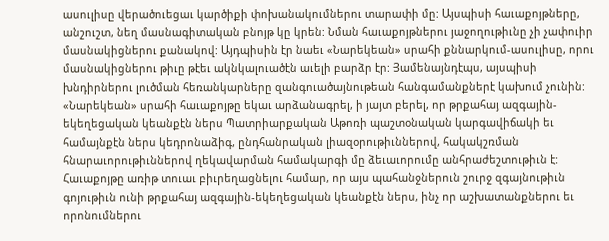ասուլիսը վերածուեցաւ կարծիքի փոխանակումներու տարափի մը: Այսպիսի հաւաքոյթները, անշուշտ, նեղ մասնագիտական բնոյթ կը կրեն: Նման հաւաքոյթներու յաջողութիւնը չի չափուիր մասնակիցներու քանակով: Այդպիսին էր նաեւ «Նարեկեան» սրահի քննարկում-ասուլիսը, որու մասնակիցներու թիւը թէեւ ակնկալուածէն աւելի բարձր էր: Յամենայնդէպս, այսպիսի խնդիրներու լուծման հեռանկարները զանգուածայնութեան հանգամանքներէ կախում չունին: «Նարեկեան» սրահի հաւաքոյթը եկաւ արձանագրել, ի յայտ բերել, որ թրքահայ ազգային-եկեղեցական կեանքէն ներս Պատրիարքական Աթոռի պաշտօնական կարգավիճակի եւ համայնքէն ներս կեդրոնաձիգ, ընդհանրական լիազօրութիւններով, հակակշռման հնարաւորութիւններով ղեկավարման համակարգի մը ձեւաւորումը անհրաժեշտութիւն է: Հաւաքոյթը առիթ տուաւ բիւրեղացնելու համար, որ այս պահանջներուն շուրջ զգայնութիւն գոյութիւն ունի թրքահայ ազգային-եկեղեցական կեանքէն ներս, ինչ որ աշխատանքներու եւ որոնումներու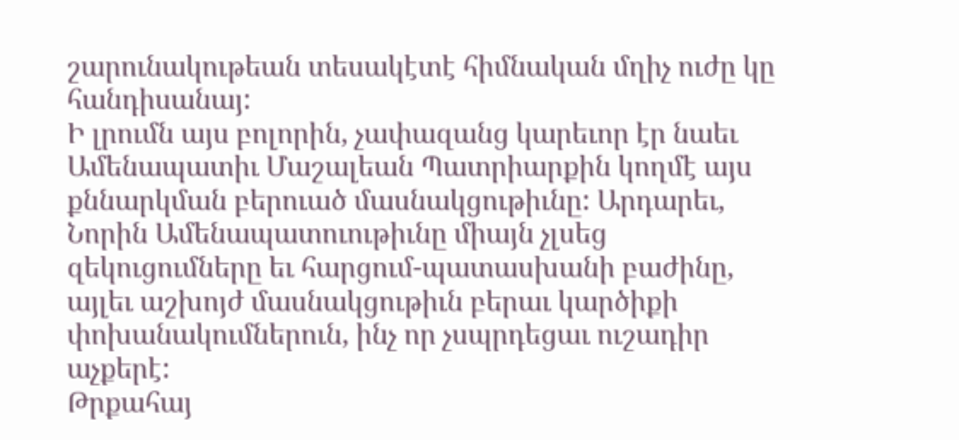շարունակութեան տեսակէտէ հիմնական մղիչ ուժը կը հանդիսանայ:
Ի լրումն այս բոլորին, չափազանց կարեւոր էր նաեւ Ամենապատիւ Մաշալեան Պատրիարքին կողմէ այս քննարկման բերուած մասնակցութիւնը: Արդարեւ, Նորին Ամենապատուութիւնը միայն չլսեց զեկուցումները եւ հարցում-պատասխանի բաժինը, այլեւ աշխոյժ մասնակցութիւն բերաւ կարծիքի փոխանակումներուն, ինչ որ չսպրդեցաւ ուշադիր աչքերէ:
Թրքահայ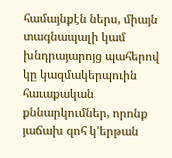համայնքէն ներս, միայն տագնապալի կամ խնդրայարոյց պահերով կը կազմակերպուին հաւաքական քննարկումներ, որոնք յաճախ զոհ կ՚երթան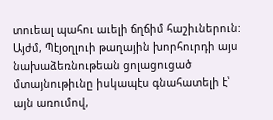տուեալ պահու աւելի ճղճիմ հաշիւներուն: Այժմ, Պէյօղլուի թաղային խորհուրդի այս նախաձեռնութեան ցոլացուցած մտայնութիւնը իսկապէս գնահատելի է՝ այն առումով,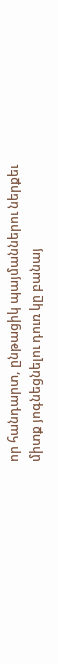որ հանդարտ, ընթացիկ պայմաններու ներքեւ միտք յոգնեցնելու դուռ կը բանայ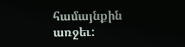համայնքին առջեւ: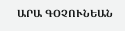ԱՐԱ ԳՕՉՈՒՆԵԱՆ